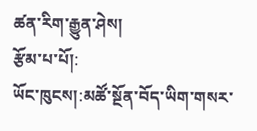ཚན་རིག་རྒྱུན་ཤེས།
རྩོམ་པ་པོ།:
ཡོང་ཁུངས།:མཚོ་སྔོན་བོད་ཡིག་གསར་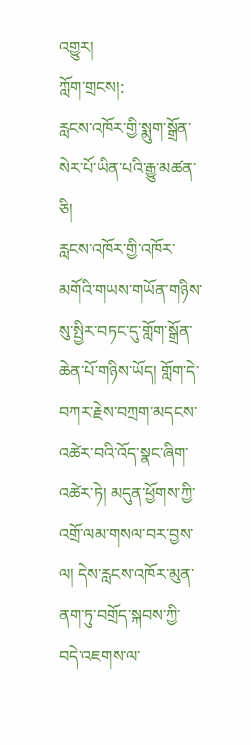འགྱུར།
ཀློག་གྲངས།:
རླངས་འཁོར་གྱི་སྨུག་སྒྲོན་སེར་པོ་ཡིན་པའི་རྒྱུ་མཚན་ཅི།
རླངས་འཁོར་གྱི་འཁོར་མགོའི་གཡས་གཡོན་གཉིས་སུ་སྤྱིར་བཏང་དུ་གློག་སྒྲོན་ཆེན་པོ་གཉིས་ཡོད། གློག་དེ་བཀར་རྗེས་བཀྲག་མདངས་འཚེར་བའི་འོད་སྣང་ཞིག་འཚེར་ཏེ། མདུན་ཕྱོགས་ཀྱི་འགྲོ་ལམ་གསལ་བར་བྱས་ལ། དེས་རླངས་འཁོར་མུན་ནག་ཏུ་བགྲོད་སྐབས་ཀྱི་བདེ་འཇགས་ལ་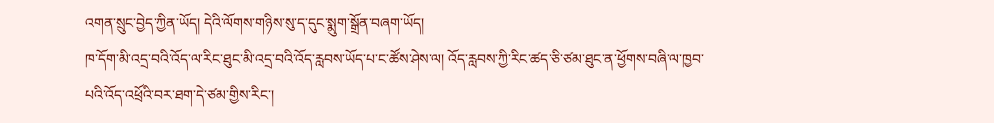འགན་སྲུང་བྱེད་ཀྱིན་ཡོད། དེའི་ལོགས་གཉིས་སུ་ད་དུང་སྨུག་སྒྲོན་བཞག་ཡོད།
ཁ་དོག་མི་འདྲ་བའི་འོད་ལ་རིང་ཐུང་མི་འདྲ་བའི་འོད་རླབས་ཡོད་པ་ང་ཚོས་ཤེས་ལ། འོད་རླབས་ཀྱི་རིང་ཚད་ཅི་ཙམ་ཐུང་ན་ཕྱོགས་བཞི་ལ་ཁྱབ་པའི་འོད་འཕྲོའི་བར་ཐག་དེ་ཙམ་གྱིས་རིང་།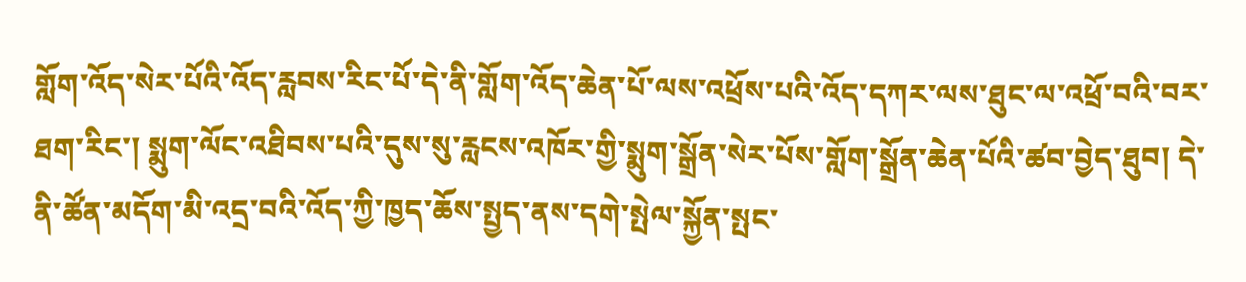གློག་འོད་སེར་པོའི་འོད་རླབས་རིང་པོ་དེ་ནི་གློག་འོད་ཆེན་པོ་ལས་འཕྲོས་པའི་འོད་དཀར་ལས་ཐུང་ལ་འཕྲོ་བའི་བར་ཐག་རིང་། སྨུག་ལོང་འཐིབས་པའི་དུས་སུ་རླངས་འཁོར་གྱི་སྨུག་སྒྲོན་སེར་པོས་གློག་སྒྲོན་ཆེན་པོའི་ཚབ་བྱེད་ཐུབ། དེ་ནི་ཚོན་མདོག་མི་འདྲ་བའི་འོད་ཀྱི་ཁྱད་ཆོས་སྤྱད་ནས་དགེ་སྤེལ་སྐྱོན་སྤང་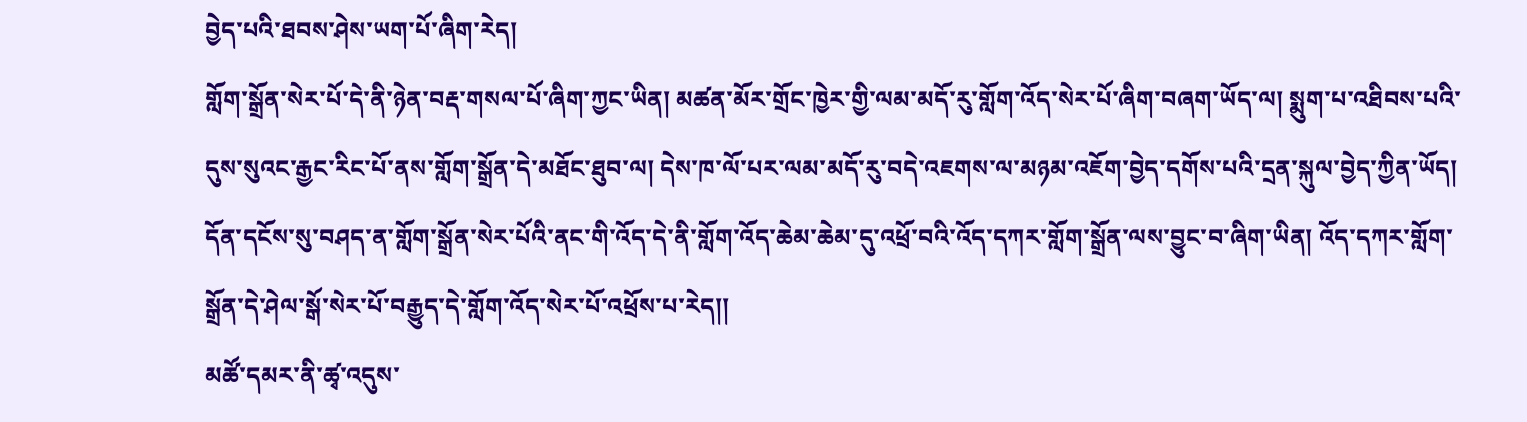བྱེད་པའི་ཐབས་ཤེས་ཡག་པོ་ཞིག་རེད།
གློག་སྒྲོན་སེར་པོ་དེ་ནི་ཉེན་བརྡ་གསལ་པོ་ཞིག་ཀྱང་ཡིན། མཚན་མོར་གྲོང་ཁྱེར་གྱི་ལམ་མདོ་རུ་གློག་འོད་སེར་པོ་ཞིག་བཞག་ཡོད་ལ། སྨུག་པ་འཐིབས་པའི་དུས་སུའང་རྒྱང་རིང་པོ་ནས་གློག་སྒྲོན་དེ་མཐོང་ཐུབ་ལ། དེས་ཁ་ལོ་པར་ལམ་མདོ་རུ་བདེ་འཇགས་ལ་མཉམ་འཇོག་བྱེད་དགོས་པའི་དྲན་སྐུལ་བྱེད་ཀྱིན་ཡོད། དོན་དངོས་སུ་བཤད་ན་གློག་སྒྲོན་སེར་པོའི་ནང་གི་འོད་དེ་ནི་གློག་འོད་ཆེམ་ཆེམ་དུ་འཕྲོ་བའི་འོད་དཀར་གློག་སྒྲོན་ལས་བྱུང་བ་ཞིག་ཡིན། འོད་དཀར་གློག་སྒྲོན་དེ་ཤེལ་སྒོ་སེར་པོ་བརྒྱུད་དེ་གློག་འོད་སེར་པོ་འཕྲོས་པ་རེད།།
མཚོ་དམར་ནི་ཚྭ་འདུས་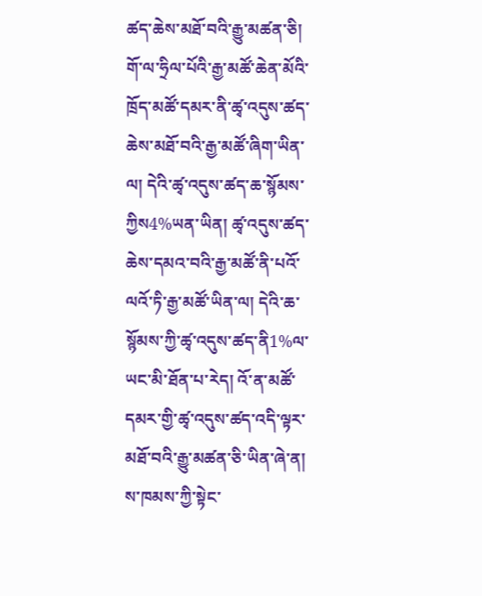ཚད་ཆེས་མཐོ་བའི་རྒྱུ་མཚན་ཅི།
གོ་ལ་ཧྲིལ་པོའི་རྒྱ་མཚོ་ཆེན་མོའི་ཁྲོད་མཚོ་དམར་ནི་ཚྭ་འདུས་ཚད་ཆེས་མཐོ་བའི་རྒྱ་མཚོ་ཞིག་ཡིན་ལ། དེའི་ཚྭ་འདུས་ཚད་ཆ་སྙོམས་ཀྱིས4%ཡན་ཡིན། ཚྭ་འདུས་ཚད་ཆེས་དམའ་བའི་རྒྱ་མཚོ་ནི་པའོ་ལའོ་ཏི་རྒྱ་མཚོ་ཡིན་ལ། དེའི་ཆ་སྙོམས་ཀྱི་ཚྭ་འདུས་ཚད་ནི1%ལ་ཡང་མི་ཐོན་པ་རེད། འོ་ན་མཚོ་དམར་གྱི་ཚྭ་འདུས་ཚད་འདི་ལྟར་མཐོ་བའི་རྒྱུ་མཚན་ཅི་ཡིན་ཞེ་ན།
ས་ཁམས་ཀྱི་སྟེང་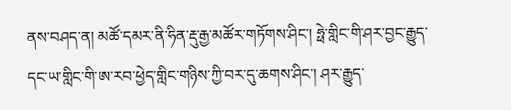ནས་བཤད་ན། མཚོ་དམར་ནི་ཧིན་རྡུ་རྒྱ་མཚོར་གཏོགས་ཤིང་། ཧྥེ་གླིང་གི་ཤར་བྱང་རྒྱུད་དང་ཡ་གླིང་གི་ཨ་རབ་ཕྱེད་གླིང་གཉིས་ཀྱི་བར་དུ་ཆགས་ཤིང་། ཤར་རྒྱུད་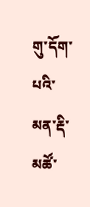གུ་དོག་པའི་མན་རྡི་མཚོ་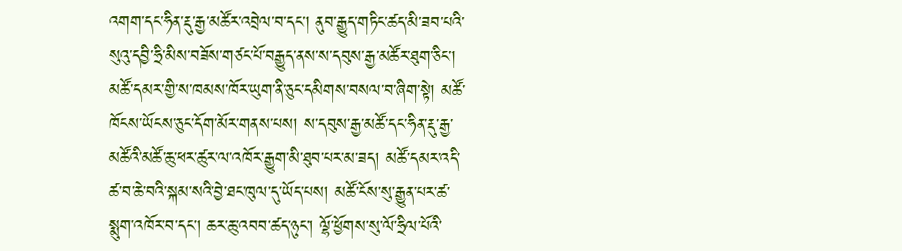འགག་དང་ཧིན་རྡུ་རྒྱ་མཚོར་འབྲེལ་བ་དང་། ནུབ་རྒྱུད་གཏིང་ཚད་མི་ཟབ་པའི་སུའུ་དབྱི་ཧྲི་མིས་བཟོས་གཙང་པོ་བརྒྱུད་ནས་ས་དབུས་རྒྱ་མཚོར་ཐུག་ཅིང་། མཚོ་དམར་གྱི་ས་ཁམས་ཁོར་ཡུག་ནི་ཅུང་དམིགས་བསལ་བ་ཞིག་སྟེ། མཚོ་ཁོངས་ཡོངས་ཅུང་དོག་མོར་གནས་པས། ས་དབུས་རྒྱ་མཚོ་དང་ཧིན་རྡུ་རྒྱ་མཚོའི་མཚོ་ཆུ་ཕར་ཚུར་ལ་འཁོར་རྒྱུག་མི་ཐུབ་པར་མ་ཟད། མཚོ་དམར་འདི་ཚ་བ་ཆེ་བའི་སྐམ་སའི་བྱེ་ཐང་ཁུལ་དུ་ཡོད་པས། མཚོ་ངོས་སུ་རྒྱུན་པར་ཚ་སྨུག་འཁོར་བ་དང་། ཆར་ཆུ་འབབ་ཚད་ཉུང་། ལྷོ་ཕྱོགས་སུ་ལོ་ཧྲིལ་པོའི་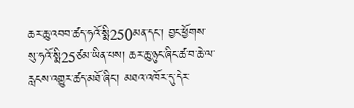ཆར་ཆུ་འབབ་ཚད་ཧའོ་སྨི250མན་དང་། བྱང་ཕྱོགས་སུ་ཧའོ་སྨི25ཙམ་ཡིན་པས། ཆར་ཆུ་ཉུང་ཞིང་ཚ་བ་ཆེ་ལ་རླངས་འགྱུར་ཚད་མཐོ་ཞིང་། མཐའ་འཁོར་དུ་དེར་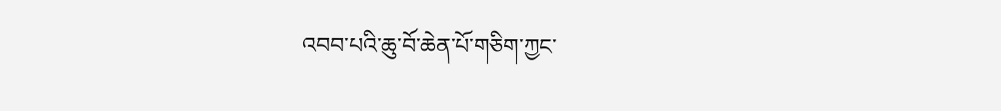འབབ་པའི་ཆུ་བོ་ཆེན་པོ་གཅིག་ཀྱང་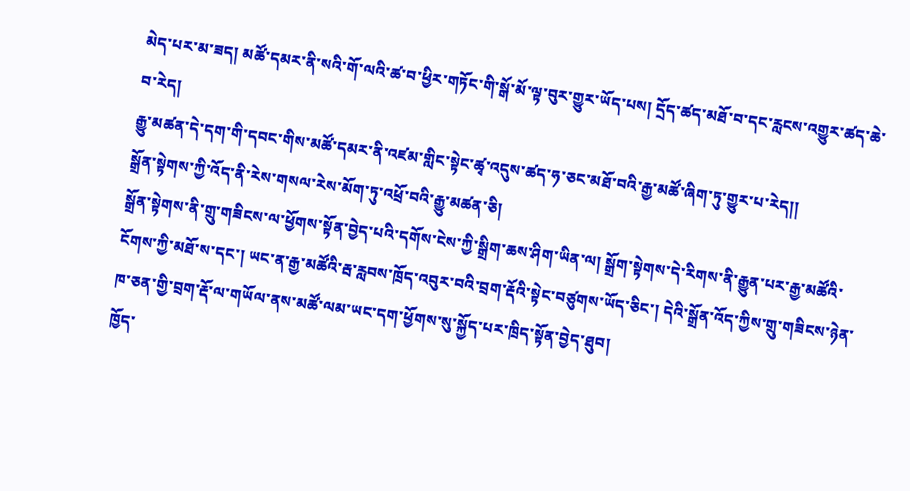མེད་པར་མ་ཟད། མཚོ་དམར་ནི་སའི་གོ་ལའི་ཚ་བ་ཕྱིར་གཏོང་གི་སྒོ་མོ་ལྟ་བུར་གྱུར་ཡོད་པས། དྲོད་ཚད་མཐོ་བ་དང་རླངས་འགྱུར་ཚད་ཆེ་བ་རེད།
རྒྱུ་མཚན་དེ་དག་གི་དབང་གིས་མཚོ་དམར་ནི་འཛམ་གླིང་སྟེང་ཚྭ་འདུས་ཚད་ཧ་ཅང་མཐོ་བའི་རྒྱ་མཚོ་ཞིག་ཏུ་གྱུར་པ་རེད།།
སྒྲོན་སྟེགས་ཀྱི་འོད་ནི་རེས་གསལ་རེས་མོག་ཏུ་འཕྲོ་བའི་རྒྱུ་མཚན་ཅི།
སྒྲོན་སྟེགས་ནི་གྲུ་གཟིངས་ལ་ཕྱོགས་སྟོན་བྱེད་པའི་དགོས་ངེས་ཀྱི་སྒྲིག་ཆས་ཤིག་ཡིན་ལ། སྒྲོག་སྟེགས་དེ་རིགས་ནི་རྒྱུན་པར་རྒྱ་མཚོའི་ངོགས་ཀྱི་མཐོ་ས་དང་། ཡང་ན་རྒྱ་མཚོའི་རྦ་རླབས་ཁྲོད་འབུར་བའི་བྲག་རྡོའི་སྟེང་བཙུགས་ཡོད་ཅིང་། དེའི་སྒྲོན་འོད་ཀྱིས་གྲུ་གཟིངས་ཉེན་ཁ་ཅན་གྱི་བྲག་རྡོ་ལ་གཡོལ་ནས་མཚོ་ལམ་ཡང་དག་ཕྱོགས་སུ་སྐྱོད་པར་ཁྲིད་སྟོན་བྱེད་ཐུབ།
ཁྱོད་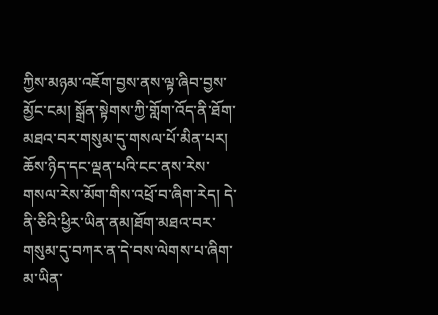ཀྱིས་མཉམ་འཇོག་བྱས་ནས་ལྟ་ཞིབ་བྱས་མྱོང་ངམ། སྒྲོན་སྟེགས་ཀྱི་གློག་འོད་ནི་ཐོག་མཐའ་བར་གསུམ་དུ་གསལ་པོ་མིན་པར། ཆོས་ཉིད་དང་ལྡན་པའི་ངང་ནས་རེས་གསལ་རེས་མོག་གིས་འཕྲོ་བ་ཞིག་རེད། དེ་ནི་ཅིའི་ཕྱིར་ཡིན་ནམ།ཐོག་མཐའ་བར་གསུམ་དུ་བཀར་ན་དེ་བས་ལེགས་པ་ཞིག་མ་ཡིན་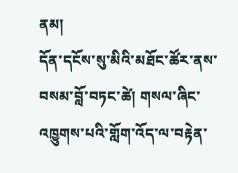ནམ།
དོན་དངོས་སུ་མིའི་མཐོང་ཚོར་ནས་བསམ་བློ་བཏང་ཚེ། གསལ་ཞིང་འཁྱུགས་པའི་གློག་འོད་ལ་བརྟེན་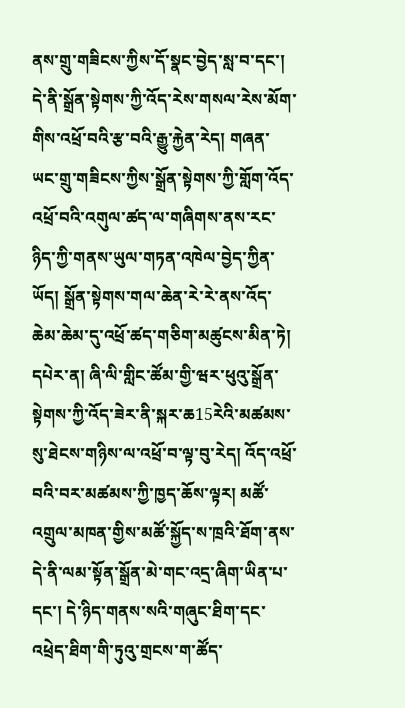ནས་གྲུ་གཟིངས་ཀྱིས་དོ་སྣང་བྱེད་སླ་བ་དང་། དེ་ནི་སྒྲོན་སྟེགས་ཀྱི་འོད་རེས་གསལ་རེས་མོག་གིས་འཕྲོ་བའི་རྩ་བའི་རྒྱུ་རྐྱེན་རེད། གཞན་ཡང་གྲུ་གཟིངས་ཀྱིས་སྒྲོན་སྟེགས་ཀྱི་གློག་འོད་འཕྲོ་བའི་འགུལ་ཚད་ལ་གཞིགས་ནས་རང་ཉིད་ཀྱི་གནས་ཡུལ་གཏན་འཁེལ་བྱེད་ཀྱིན་ཡོད། སྒྲོན་སྟེགས་གལ་ཆེན་རེ་རེ་ནས་འོད་ཆེམ་ཆེམ་དུ་འཕྲོ་ཚད་གཅིག་མཚུངས་མིན་ཏེ། དཔེར་ན། ཞི་ལི་གླིང་ཚོམ་གྱི་ཝར་ཕུའུ་སྒྲོན་སྟེགས་ཀྱི་འོད་ཟེར་ནི་སྐར་ཆ15རེའི་མཚམས་སུ་ཐེངས་གཉིས་ལ་འཕྲོ་བ་ལྟ་བུ་རེད། འོད་འཕྲོ་བའི་བར་མཚམས་ཀྱི་ཁྱད་ཆོས་ལྟར། མཚོ་འགྲུལ་མཁན་གྱིས་མཚོ་སྐྱོད་ས་ཁྲའི་ཐོག་ནས་དེ་ནི་ལམ་སྟོན་སྒྲོན་མེ་གང་འདྲ་ཞིག་ཡིན་པ་དང་། དེ་ཉིད་གནས་སའི་གཞུང་ཐིག་དང་འཕྲེད་ཐིག་གི་ཏུའུ་གྲངས་ག་ཚོད་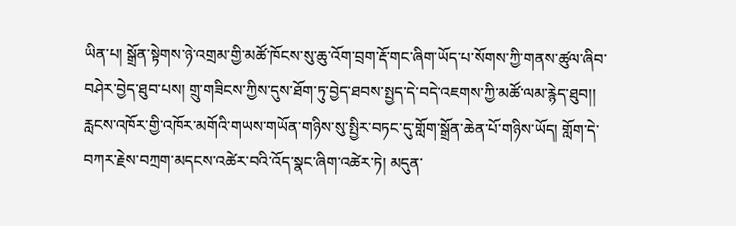ཡིན་པ། སྒྲོན་སྟེགས་ཉེ་འགྲམ་གྱི་མཚོ་ཁོངས་སུ་ཆུ་འོག་བྲག་རྡོ་གང་ཞིག་ཡོད་པ་སོགས་ཀྱི་གནས་ཚུལ་ཞིབ་བཤེར་བྱེད་ཐུབ་པས། གྲུ་གཟིངས་ཀྱིས་དུས་ཐོག་ཏུ་བྱེད་ཐབས་སྤྱད་དེ་བདེ་འཇགས་ཀྱི་མཚོ་ལམ་རྙེད་ཐུབ།།
རླངས་འཁོར་གྱི་འཁོར་མགོའི་གཡས་གཡོན་གཉིས་སུ་སྤྱིར་བཏང་དུ་གློག་སྒྲོན་ཆེན་པོ་གཉིས་ཡོད། གློག་དེ་བཀར་རྗེས་བཀྲག་མདངས་འཚེར་བའི་འོད་སྣང་ཞིག་འཚེར་ཏེ། མདུན་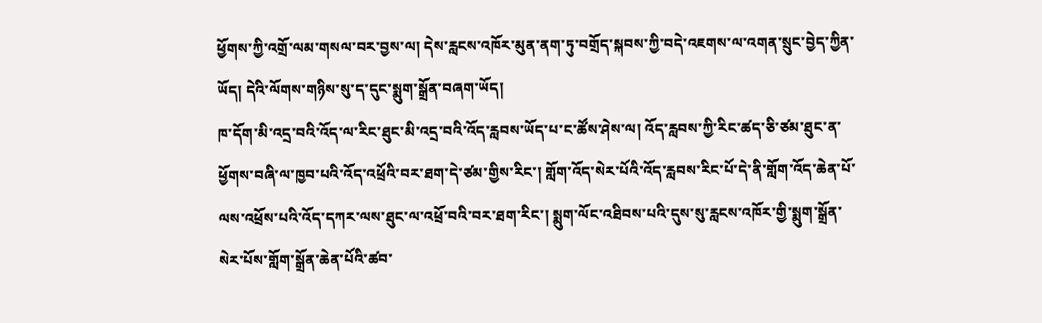ཕྱོགས་ཀྱི་འགྲོ་ལམ་གསལ་བར་བྱས་ལ། དེས་རླངས་འཁོར་མུན་ནག་ཏུ་བགྲོད་སྐབས་ཀྱི་བདེ་འཇགས་ལ་འགན་སྲུང་བྱེད་ཀྱིན་ཡོད། དེའི་ལོགས་གཉིས་སུ་ད་དུང་སྨུག་སྒྲོན་བཞག་ཡོད།
ཁ་དོག་མི་འདྲ་བའི་འོད་ལ་རིང་ཐུང་མི་འདྲ་བའི་འོད་རླབས་ཡོད་པ་ང་ཚོས་ཤེས་ལ། འོད་རླབས་ཀྱི་རིང་ཚད་ཅི་ཙམ་ཐུང་ན་ཕྱོགས་བཞི་ལ་ཁྱབ་པའི་འོད་འཕྲོའི་བར་ཐག་དེ་ཙམ་གྱིས་རིང་། གློག་འོད་སེར་པོའི་འོད་རླབས་རིང་པོ་དེ་ནི་གློག་འོད་ཆེན་པོ་ལས་འཕྲོས་པའི་འོད་དཀར་ལས་ཐུང་ལ་འཕྲོ་བའི་བར་ཐག་རིང་། སྨུག་ལོང་འཐིབས་པའི་དུས་སུ་རླངས་འཁོར་གྱི་སྨུག་སྒྲོན་སེར་པོས་གློག་སྒྲོན་ཆེན་པོའི་ཚབ་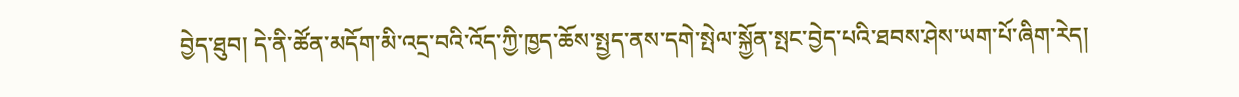བྱེད་ཐུབ། དེ་ནི་ཚོན་མདོག་མི་འདྲ་བའི་འོད་ཀྱི་ཁྱད་ཆོས་སྤྱད་ནས་དགེ་སྤེལ་སྐྱོན་སྤང་བྱེད་པའི་ཐབས་ཤེས་ཡག་པོ་ཞིག་རེད།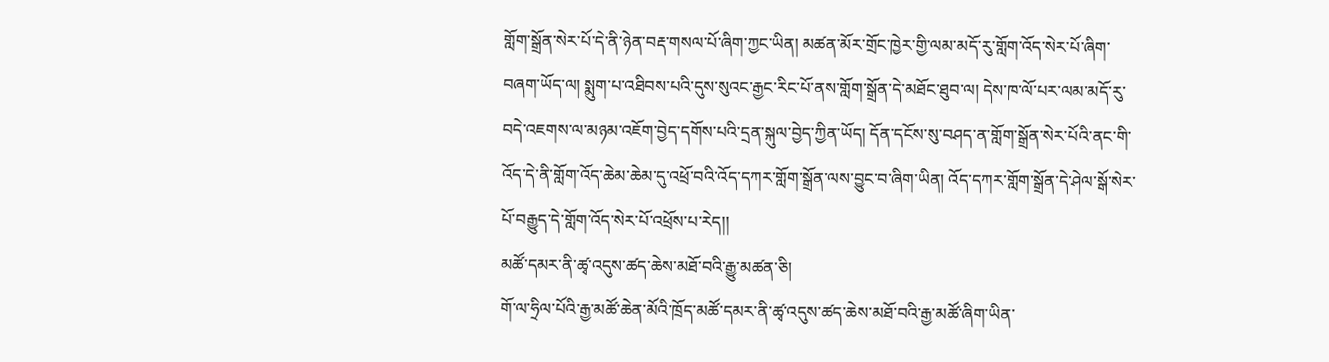གློག་སྒྲོན་སེར་པོ་དེ་ནི་ཉེན་བརྡ་གསལ་པོ་ཞིག་ཀྱང་ཡིན། མཚན་མོར་གྲོང་ཁྱེར་གྱི་ལམ་མདོ་རུ་གློག་འོད་སེར་པོ་ཞིག་བཞག་ཡོད་ལ། སྨུག་པ་འཐིབས་པའི་དུས་སུའང་རྒྱང་རིང་པོ་ནས་གློག་སྒྲོན་དེ་མཐོང་ཐུབ་ལ། དེས་ཁ་ལོ་པར་ལམ་མདོ་རུ་བདེ་འཇགས་ལ་མཉམ་འཇོག་བྱེད་དགོས་པའི་དྲན་སྐུལ་བྱེད་ཀྱིན་ཡོད། དོན་དངོས་སུ་བཤད་ན་གློག་སྒྲོན་སེར་པོའི་ནང་གི་འོད་དེ་ནི་གློག་འོད་ཆེམ་ཆེམ་དུ་འཕྲོ་བའི་འོད་དཀར་གློག་སྒྲོན་ལས་བྱུང་བ་ཞིག་ཡིན། འོད་དཀར་གློག་སྒྲོན་དེ་ཤེལ་སྒོ་སེར་པོ་བརྒྱུད་དེ་གློག་འོད་སེར་པོ་འཕྲོས་པ་རེད།།
མཚོ་དམར་ནི་ཚྭ་འདུས་ཚད་ཆེས་མཐོ་བའི་རྒྱུ་མཚན་ཅི།
གོ་ལ་ཧྲིལ་པོའི་རྒྱ་མཚོ་ཆེན་མོའི་ཁྲོད་མཚོ་དམར་ནི་ཚྭ་འདུས་ཚད་ཆེས་མཐོ་བའི་རྒྱ་མཚོ་ཞིག་ཡིན་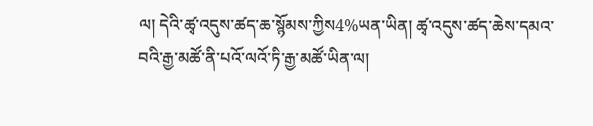ལ། དེའི་ཚྭ་འདུས་ཚད་ཆ་སྙོམས་ཀྱིས4%ཡན་ཡིན། ཚྭ་འདུས་ཚད་ཆེས་དམའ་བའི་རྒྱ་མཚོ་ནི་པའོ་ལའོ་ཏི་རྒྱ་མཚོ་ཡིན་ལ།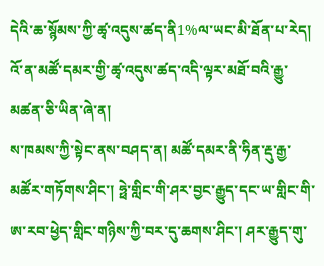དེའི་ཆ་སྙོམས་ཀྱི་ཚྭ་འདུས་ཚད་ནི1%ལ་ཡང་མི་ཐོན་པ་རེད། འོ་ན་མཚོ་དམར་གྱི་ཚྭ་འདུས་ཚད་འདི་ལྟར་མཐོ་བའི་རྒྱུ་མཚན་ཅི་ཡིན་ཞེ་ན།
ས་ཁམས་ཀྱི་སྟེང་ནས་བཤད་ན། མཚོ་དམར་ནི་ཧིན་རྡུ་རྒྱ་མཚོར་གཏོགས་ཤིང་། ཧྥེ་གླིང་གི་ཤར་བྱང་རྒྱུད་དང་ཡ་གླིང་གི་ཨ་རབ་ཕྱེད་གླིང་གཉིས་ཀྱི་བར་དུ་ཆགས་ཤིང་། ཤར་རྒྱུད་གུ་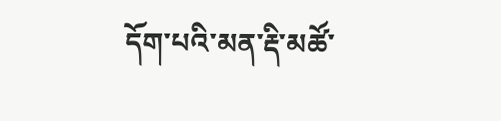དོག་པའི་མན་རྡི་མཚོ་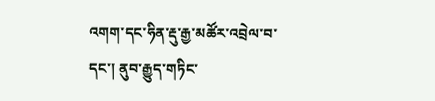འགག་དང་ཧིན་རྡུ་རྒྱ་མཚོར་འབྲེལ་བ་དང་། ནུབ་རྒྱུད་གཏིང་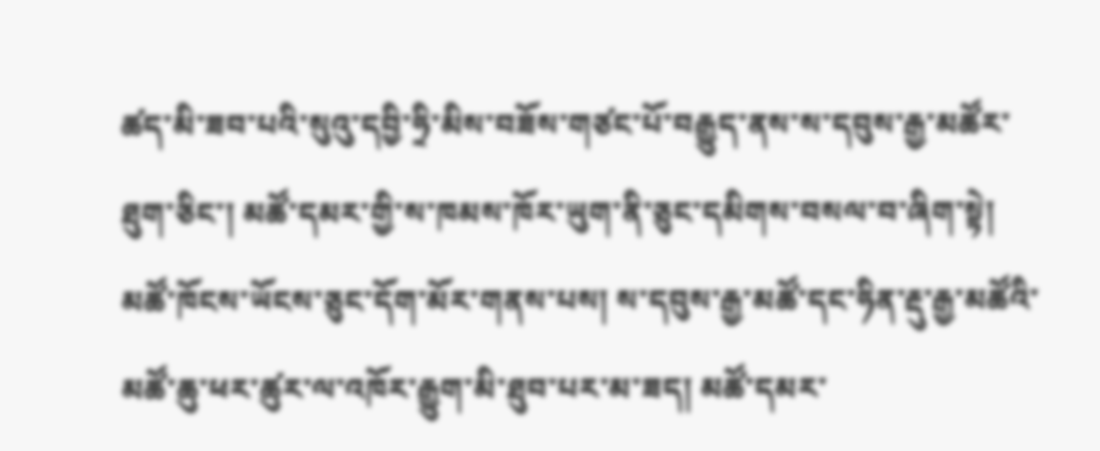ཚད་མི་ཟབ་པའི་སུའུ་དབྱི་ཧྲི་མིས་བཟོས་གཙང་པོ་བརྒྱུད་ནས་ས་དབུས་རྒྱ་མཚོར་ཐུག་ཅིང་། མཚོ་དམར་གྱི་ས་ཁམས་ཁོར་ཡུག་ནི་ཅུང་དམིགས་བསལ་བ་ཞིག་སྟེ། མཚོ་ཁོངས་ཡོངས་ཅུང་དོག་མོར་གནས་པས། ས་དབུས་རྒྱ་མཚོ་དང་ཧིན་རྡུ་རྒྱ་མཚོའི་མཚོ་ཆུ་ཕར་ཚུར་ལ་འཁོར་རྒྱུག་མི་ཐུབ་པར་མ་ཟད། མཚོ་དམར་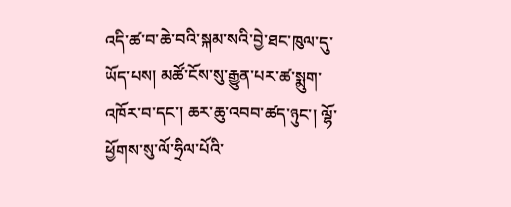འདི་ཚ་བ་ཆེ་བའི་སྐམ་སའི་བྱེ་ཐང་ཁུལ་དུ་ཡོད་པས། མཚོ་ངོས་སུ་རྒྱུན་པར་ཚ་སྨུག་འཁོར་བ་དང་། ཆར་ཆུ་འབབ་ཚད་ཉུང་། ལྷོ་ཕྱོགས་སུ་ལོ་ཧྲིལ་པོའི་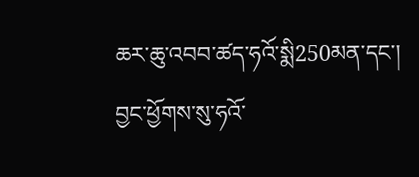ཆར་ཆུ་འབབ་ཚད་ཧའོ་སྨི250མན་དང་། བྱང་ཕྱོགས་སུ་ཧའོ་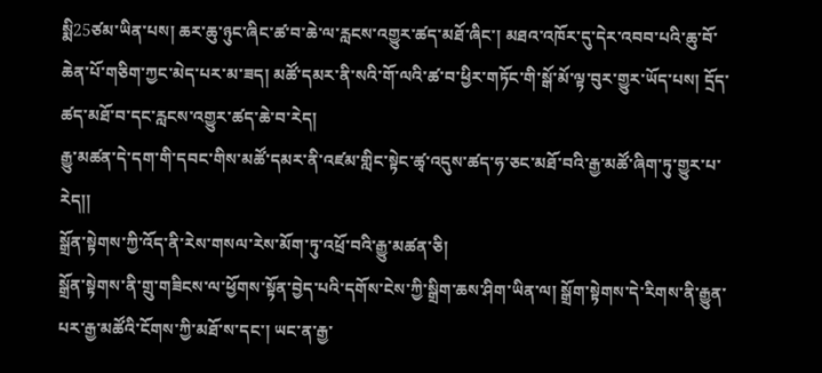སྨི25ཙམ་ཡིན་པས། ཆར་ཆུ་ཉུང་ཞིང་ཚ་བ་ཆེ་ལ་རླངས་འགྱུར་ཚད་མཐོ་ཞིང་། མཐའ་འཁོར་དུ་དེར་འབབ་པའི་ཆུ་བོ་ཆེན་པོ་གཅིག་ཀྱང་མེད་པར་མ་ཟད། མཚོ་དམར་ནི་སའི་གོ་ལའི་ཚ་བ་ཕྱིར་གཏོང་གི་སྒོ་མོ་ལྟ་བུར་གྱུར་ཡོད་པས། དྲོད་ཚད་མཐོ་བ་དང་རླངས་འགྱུར་ཚད་ཆེ་བ་རེད།
རྒྱུ་མཚན་དེ་དག་གི་དབང་གིས་མཚོ་དམར་ནི་འཛམ་གླིང་སྟེང་ཚྭ་འདུས་ཚད་ཧ་ཅང་མཐོ་བའི་རྒྱ་མཚོ་ཞིག་ཏུ་གྱུར་པ་རེད།།
སྒྲོན་སྟེགས་ཀྱི་འོད་ནི་རེས་གསལ་རེས་མོག་ཏུ་འཕྲོ་བའི་རྒྱུ་མཚན་ཅི།
སྒྲོན་སྟེགས་ནི་གྲུ་གཟིངས་ལ་ཕྱོགས་སྟོན་བྱེད་པའི་དགོས་ངེས་ཀྱི་སྒྲིག་ཆས་ཤིག་ཡིན་ལ། སྒྲོག་སྟེགས་དེ་རིགས་ནི་རྒྱུན་པར་རྒྱ་མཚོའི་ངོགས་ཀྱི་མཐོ་ས་དང་། ཡང་ན་རྒྱ་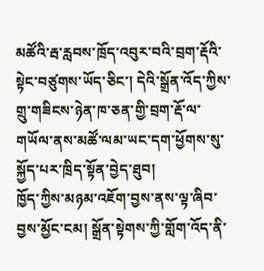མཚོའི་རྦ་རླབས་ཁྲོད་འབུར་བའི་བྲག་རྡོའི་སྟེང་བཙུགས་ཡོད་ཅིང་། དེའི་སྒྲོན་འོད་ཀྱིས་གྲུ་གཟིངས་ཉེན་ཁ་ཅན་གྱི་བྲག་རྡོ་ལ་གཡོལ་ནས་མཚོ་ལམ་ཡང་དག་ཕྱོགས་སུ་སྐྱོད་པར་ཁྲིད་སྟོན་བྱེད་ཐུབ།
ཁྱོད་ཀྱིས་མཉམ་འཇོག་བྱས་ནས་ལྟ་ཞིབ་བྱས་མྱོང་ངམ། སྒྲོན་སྟེགས་ཀྱི་གློག་འོད་ནི་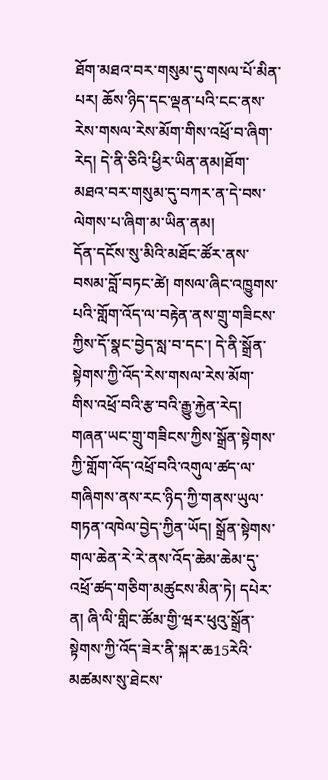ཐོག་མཐའ་བར་གསུམ་དུ་གསལ་པོ་མིན་པར། ཆོས་ཉིད་དང་ལྡན་པའི་ངང་ནས་རེས་གསལ་རེས་མོག་གིས་འཕྲོ་བ་ཞིག་རེད། དེ་ནི་ཅིའི་ཕྱིར་ཡིན་ནམ།ཐོག་མཐའ་བར་གསུམ་དུ་བཀར་ན་དེ་བས་ལེགས་པ་ཞིག་མ་ཡིན་ནམ།
དོན་དངོས་སུ་མིའི་མཐོང་ཚོར་ནས་བསམ་བློ་བཏང་ཚེ། གསལ་ཞིང་འཁྱུགས་པའི་གློག་འོད་ལ་བརྟེན་ནས་གྲུ་གཟིངས་ཀྱིས་དོ་སྣང་བྱེད་སླ་བ་དང་། དེ་ནི་སྒྲོན་སྟེགས་ཀྱི་འོད་རེས་གསལ་རེས་མོག་གིས་འཕྲོ་བའི་རྩ་བའི་རྒྱུ་རྐྱེན་རེད། གཞན་ཡང་གྲུ་གཟིངས་ཀྱིས་སྒྲོན་སྟེགས་ཀྱི་གློག་འོད་འཕྲོ་བའི་འགུལ་ཚད་ལ་གཞིགས་ནས་རང་ཉིད་ཀྱི་གནས་ཡུལ་གཏན་འཁེལ་བྱེད་ཀྱིན་ཡོད། སྒྲོན་སྟེགས་གལ་ཆེན་རེ་རེ་ནས་འོད་ཆེམ་ཆེམ་དུ་འཕྲོ་ཚད་གཅིག་མཚུངས་མིན་ཏེ། དཔེར་ན། ཞི་ལི་གླིང་ཚོམ་གྱི་ཝར་ཕུའུ་སྒྲོན་སྟེགས་ཀྱི་འོད་ཟེར་ནི་སྐར་ཆ15རེའི་མཚམས་སུ་ཐེངས་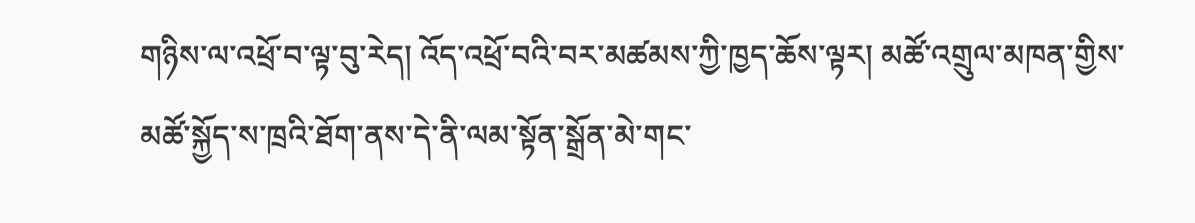གཉིས་ལ་འཕྲོ་བ་ལྟ་བུ་རེད། འོད་འཕྲོ་བའི་བར་མཚམས་ཀྱི་ཁྱད་ཆོས་ལྟར། མཚོ་འགྲུལ་མཁན་གྱིས་མཚོ་སྐྱོད་ས་ཁྲའི་ཐོག་ནས་དེ་ནི་ལམ་སྟོན་སྒྲོན་མེ་གང་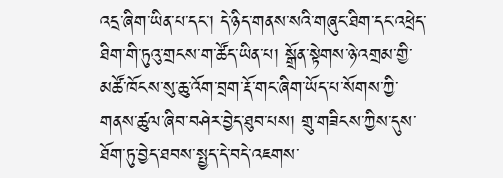འདྲ་ཞིག་ཡིན་པ་དང་། དེ་ཉིད་གནས་སའི་གཞུང་ཐིག་དང་འཕྲེད་ཐིག་གི་ཏུའུ་གྲངས་ག་ཚོད་ཡིན་པ། སྒྲོན་སྟེགས་ཉེ་འགྲམ་གྱི་མཚོ་ཁོངས་སུ་ཆུ་འོག་བྲག་རྡོ་གང་ཞིག་ཡོད་པ་སོགས་ཀྱི་གནས་ཚུལ་ཞིབ་བཤེར་བྱེད་ཐུབ་པས། གྲུ་གཟིངས་ཀྱིས་དུས་ཐོག་ཏུ་བྱེད་ཐབས་སྤྱད་དེ་བདེ་འཇགས་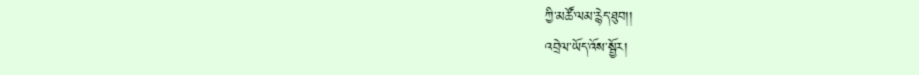ཀྱི་མཚོ་ལམ་རྙེད་ཐུབ།།
འབྲེལ་ཡོད་འོས་སྦྱོར།